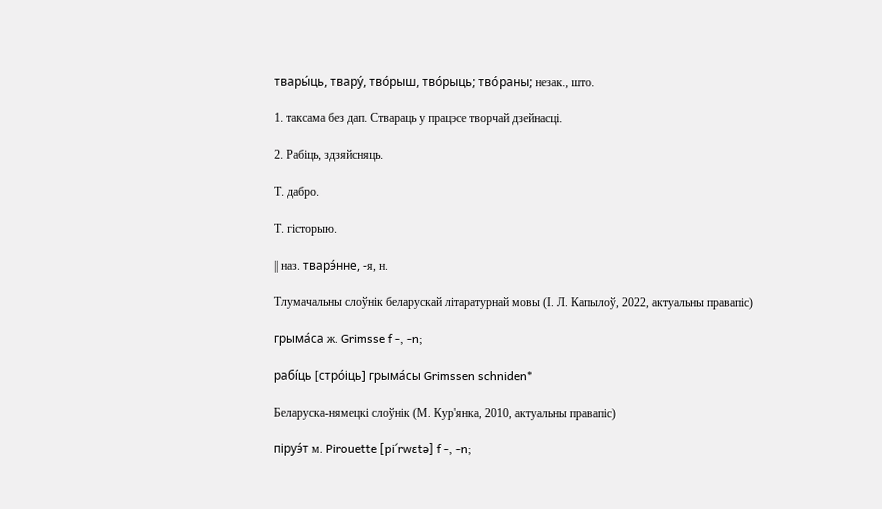твары́ць, твару́, тво́рыш, тво́рыць; тво́раны; незак., што.

1. таксама без дап. Ствараць у працэсе творчай дзейнасці.

2. Рабіць, здзяйсняць.

Т. дабро.

Т. гісторыю.

|| наз. тварэ́нне, -я, н.

Тлумачальны слоўнік беларускай літаратурнай мовы (І. Л. Капылоў, 2022, актуальны правапіс)

грыма́са ж. Grimsse f -, -n;

рабі́ць [стро́іць] грыма́сы Grimssen schniden*

Беларуска-нямецкі слоўнік (М. Кур'янка, 2010, актуальны правапіс)

піруэ́т м. Pirouette [pi´rwɛtə] f -, -n;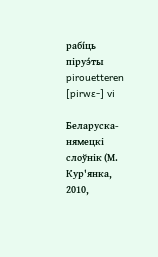рабі́ць піруэ́ты pirouetteren [pirwɛ-] vi

Беларуска-нямецкі слоўнік (М. Кур'янка, 2010,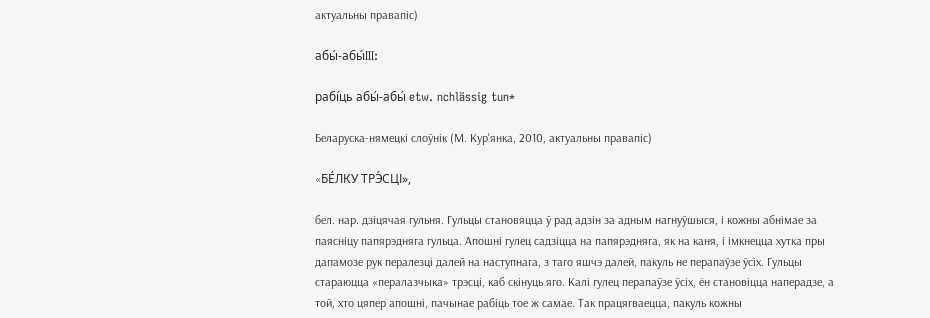актуальны правапіс)

абы́-абы́III:

рабі́ць абы́-абы́ etw. nchlässig tun*

Беларуска-нямецкі слоўнік (М. Кур'янка, 2010, актуальны правапіс)

«БЕ́ЛКУ ТРЭ́СЦІ»,

бел. нар. дзіцячая гульня. Гульцы становяцца ў рад адзін за адным нагнуўшыся, і кожны абнімае за паясніцу папярэдняга гульца. Апошні гулец садзіцца на папярэдняга, як на каня, і імкнецца хутка пры дапамозе рук пералезці далей на наступнага, з таго яшчэ далей, пакуль не перапаўзе ўсіх. Гульцы стараюцца «пералазчыка» трэсці, каб скінуць яго. Калі гулец перапаўзе ўсіх, ён становіцца наперадзе, а той, хто цяпер апошні, пачынае рабіць тое ж самае. Так працягваецца, пакуль кожны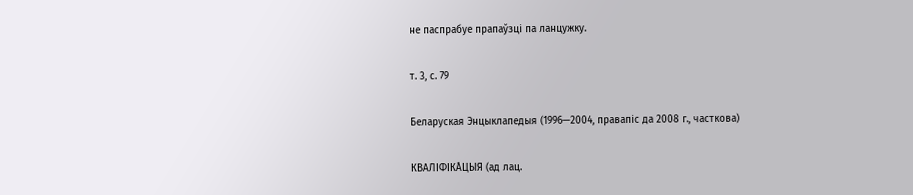не паспрабуе прапаўзці па ланцужку.

т. 3, с. 79

Беларуская Энцыклапедыя (1996—2004, правапіс да 2008 г., часткова)

КВАЛІФІКА́ЦЫЯ (ад лац.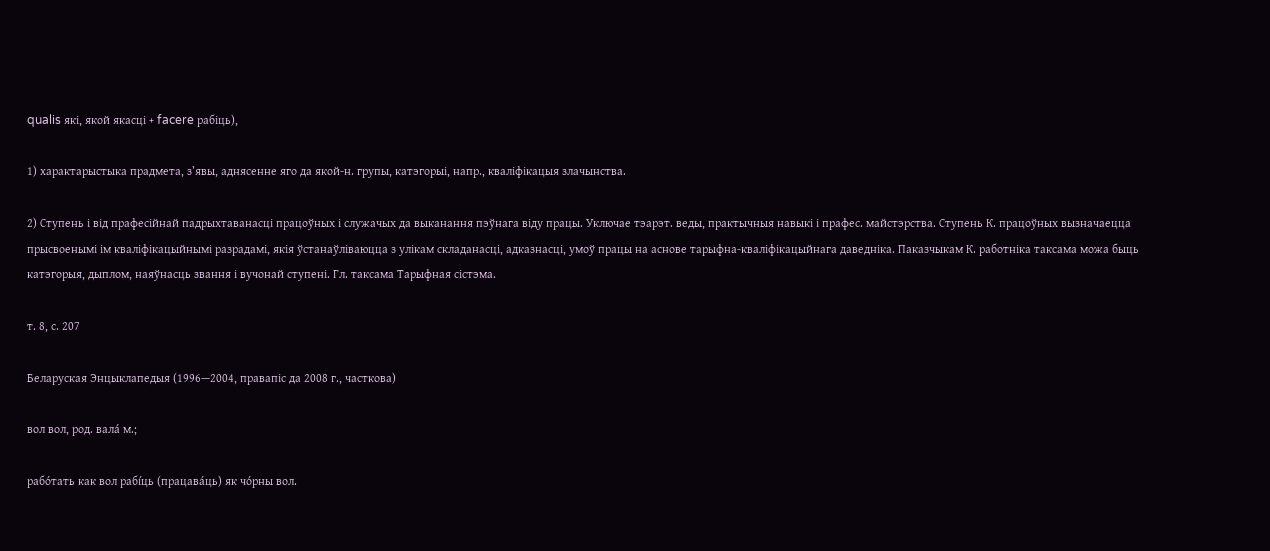qualis які, якой якасці + facere рабіць),

1) характарыстыка прадмета, з’явы, аднясенне яго да якой-н. групы, катэгорыі, напр., кваліфікацыя злачынства.

2) Ступень і від прафесійнай падрыхтаванасці працоўных і служачых да выканання пэўнага віду працы. Уключае тэарэт. веды, практычныя навыкі і прафес. майстэрства. Ступень К. працоўных вызначаецца прысвоенымі ім кваліфікацыйнымі разрадамі, якія ўстанаўліваюцца з улікам складанасці, адказнасці, умоў працы на аснове тарыфна-кваліфікацыйнага даведніка. Паказчыкам К. работніка таксама можа быць катэгорыя, дыплом, наяўнасць звання і вучонай ступені. Гл. таксама Тарыфная сістэма.

т. 8, с. 207

Беларуская Энцыклапедыя (1996—2004, правапіс да 2008 г., часткова)

вол вол, род. вала́ м.;

рабо́тать как вол рабі́ць (працава́ць) як чо́рны вол.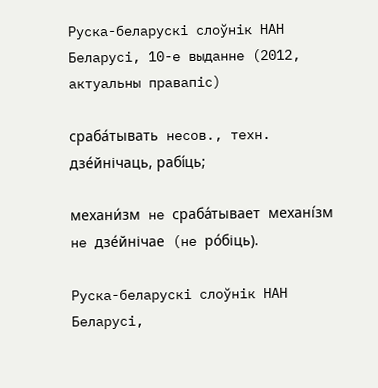Руска-беларускі слоўнік НАН Беларусі, 10-е выданне (2012, актуальны правапіс)

сраба́тывать несов., техн. дзе́йнічаць, рабі́ць;

механи́зм не сраба́тывает механі́зм не дзе́йнічае (не ро́біць).

Руска-беларускі слоўнік НАН Беларусі,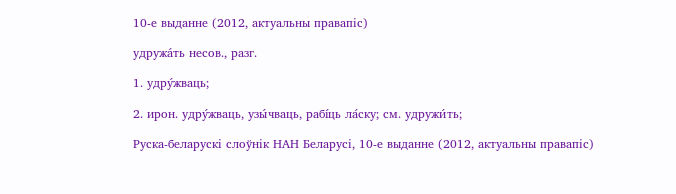10-е выданне (2012, актуальны правапіс)

удружа́ть несов., разг.

1. удру́жваць;

2. ирон. удру́жваць, узы́чваць, рабі́ць ла́ску; см. удружи́ть;

Руска-беларускі слоўнік НАН Беларусі, 10-е выданне (2012, актуальны правапіс)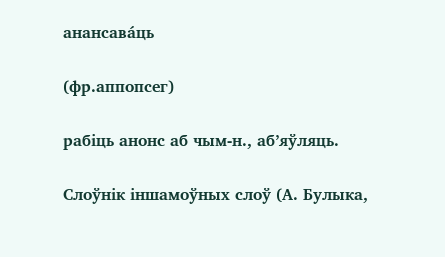анансава́ць

(фр.аппопсег)

рабіць анонс аб чым-н., аб’яўляць.

Слоўнік іншамоўных слоў (А. Булыка,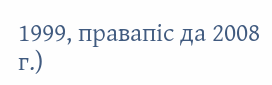1999, правапіс да 2008 г.)